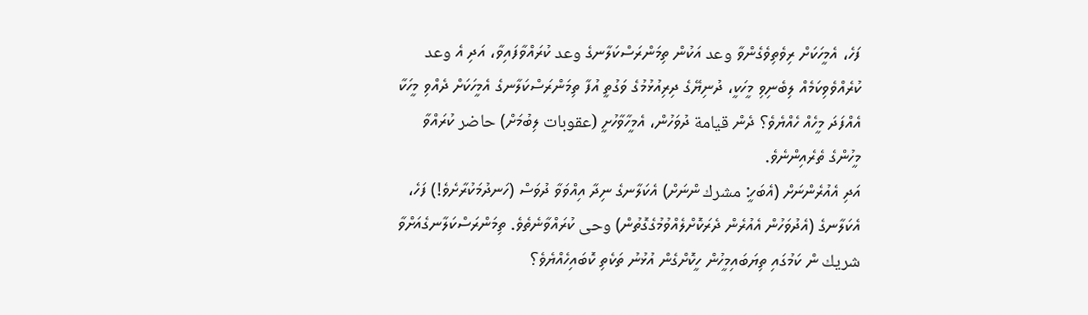ފަހެ، އެމީހަކަށް ރިވެތިވެގެންވާ وعد އަކުން ތިމަންރަސްކަލާނގެ وعد ކުރައްވާފައިވާ، އަދި އެ وعد ކުރެއްވެވިކަމެއް ލިބެނިވި މީހަކީ، ދުނިޔޭގެ ދިރިއުޅުމުގެ ވަގުތީ އުފާ ތިމަންރަސްކަލާނގެ އެމީހަކަށް ދެއްވި މީހަކާ އެއްފަދަ މީހެއް ހެއްޔެވެ؟ ދެން قيامة ދުވަހުން، އެމީހާވާހުށީ (عقوبات ލިބުމަށް) حاضر ކުރައްވާ މީހުންގެ ތެރެއިންނެވެ.
އަދި އެއުރެންނަށް (އެބަހީ: مشرك ންނަށް) އެކަލާނގެ ނިދާ އިއްވަވާ ދުވަސް (ހަނދުމަކުރާށެވެ!) ފަހެ، އެކަލާނގެ (އެދުވަހުން އެއުރެން ދެރަކޮށްލެއްވުމުގެގޮތުން) وحى ކުރައްވާނެތެވެ. ތިމަންރަސްކަލާނގެއަށްވާ شريك ން ކަމުގައި ތިޔަބައިމީހުން ހީކޮށްގެން އުޅުނު ތަކެތި ކޮބައިހެއްޔެވެ؟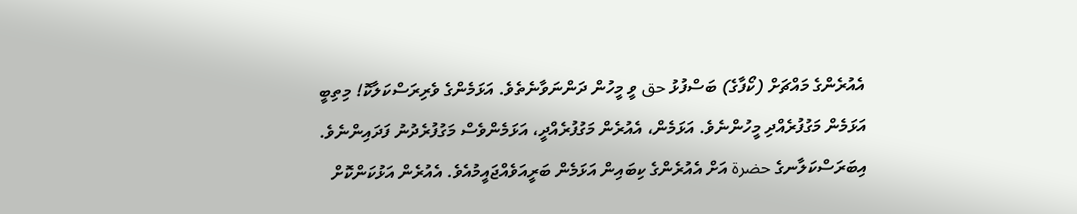އެއުރެންގެ މައްޗަށް (ކޯފާގެ) ބަސްފުޅު حق ވީ މީހުން ދަންނަވާނެތެވެ. އަޅަމެންގެ ވެރިރަސްކަލާކޮ! މިތިބީ އަޅަމެން މަގުފުރެއްދި މީހުންނެވެ. އަޅަމެން، އެއުރެން މަގުފުރެއްދީ، އަޅަމެންވެސް މަގުފުރެދުނު ފަދައިންނެވެ. އިބަރަސްކަލާނގެ حضرة އަށް އެއުރެންގެ ކިބައިން އަޅަމެން ބަރީއަވެއްޖައީމުއެވެ. އެއުރެން އަޅުކަންކޮށް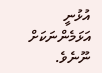އުޅުނީ އަޅަމެންނަކަށް ނޫނެވެ.